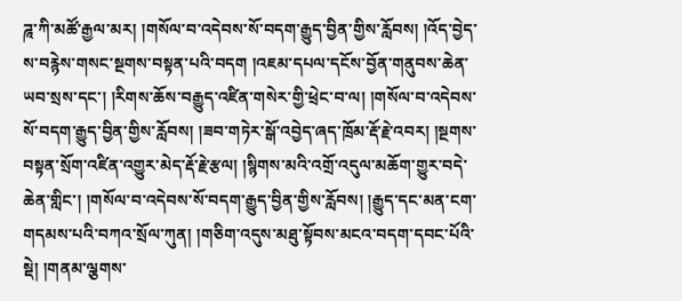ཌཱ་ཀི་མཚོ་རྒྱལ་མར། །གསོལ་བ་འདེབས་སོ་བདག་རྒྱུད་བྱིན་གྱིས་རློབས། །འོད་བྱེད་ས་བརྙེས་གསང་སྔགས་བསྟན་པའི་བདག །འཇམ་དཔལ་དངོས་བྱོན་གནུབས་ཆེན་ཡབ་སྲས་དང་། །རིགས་ཆོས་བརྒྱུད་འཛིན་གསེར་གྱི་ཕྲེང་བ་ལ། །གསོལ་བ་འདེབས་སོ་བདག་རྒྱུད་བྱིན་གྱིས་རློབས། །ཟབ་གཏེར་སྒོ་འབྱེད་ཞད་ཁྲོམ་རྡོ་རྗེ་འབར། །སྔགས་བསྟན་སྲོག་འཛིན་འགྱུར་མེད་རྡོ་རྗེ་རྩལ། །སྙིགས་མའི་འགྲོ་འདུལ་མཆོག་གྱུར་བདེ་ཆེན་གླིང་། །གསོལ་བ་འདེབས་སོ་བདག་རྒྱུད་བྱིན་གྱིས་རློབས། །རྒྱུད་དང་མན་ངག་གདམས་པའི་བཀའ་སྲོལ་ཀུན། །གཅིག་འདུས་མཐུ་སྟོབས་མངའ་བདག་དབང་པོའི་སྡེ། །གནམ་ལྕགས་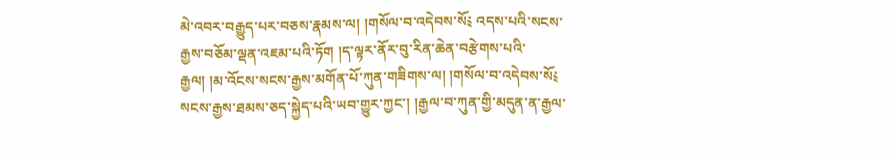མེ་འབར་བརྒྱུད་པར་བཅས་རྣམས་ལ། །གསོལ་བ་འདེབས་སོ༴ འདས་པའི་སངས་རྒྱས་བཅོམ་ལྡན་འཇམ་པའི་ཏོག །ད་ལྟར་ནོར་བུ་རིན་ཆེན་བརྩེགས་པའི་རྒྱལ། །མ་འོངས་སངས་རྒྱས་མགོན་པོ་ཀུན་གཟིགས་ལ། །གསོལ་བ་འདེབས་སོ༴ སངས་རྒྱས་ཐམས་ཅད་སྐྱེད་པའི་ཡབ་གྱུར་ཀྱང་། །རྒྱལ་བ་ཀུན་གྱི་མདུན་ན་རྒྱལ་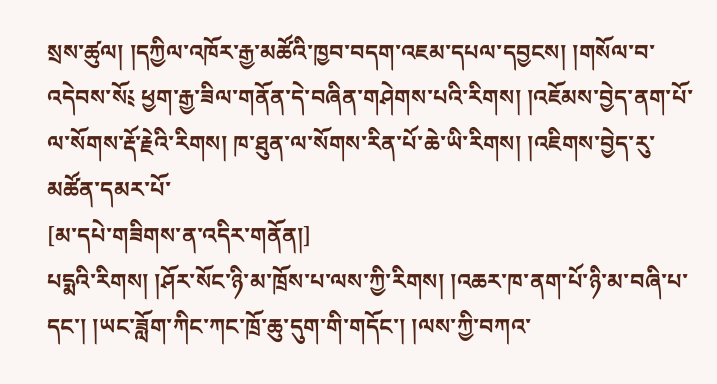སྲས་ཚུལ། །དཀྱིལ་འཁོར་རྒྱ་མཚོའི་ཁྱབ་བདག་འཇམ་དཔལ་དབྱངས། །གསོལ་བ་འདེབས་སོ༴ ཕྱག་རྒྱ་ཟིལ་གནོན་དེ་བཞིན་གཤེགས་པའི་རིགས། །འཇོམས་བྱེད་ནག་པོ་ལ་སོགས་རྡོ་རྗེའི་རིགས། ཁ་ཐུན་ལ་སོགས་རིན་པོ་ཆེ་ཡི་རིགས། །འཇིགས་བྱེད་རུ་མཚོན་དམར་པོ་
[མ་དཔེ་གཟིགས་ན་འདིར་གནོན།]
པདྨའི་རིགས། །ཤོར་སོང་ཉི་མ་ཁྲོས་པ་ལས་ཀྱི་རིགས། །འཆར་ཁ་ནག་པོ་ཉི་མ་བཞི་པ་དང་། །ཡང་ཟློག་ཀིང་ཀང་ཁྲོ་ཆུ་དུག་གི་གདོང་། །ལས་ཀྱི་བཀའ་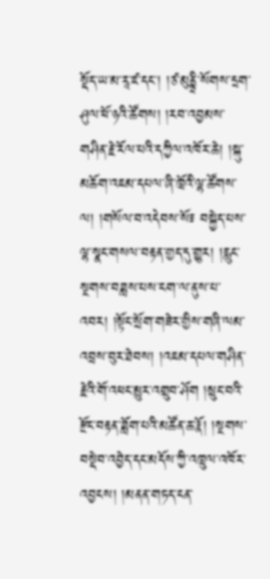སྡོད་ཡ་མ་རཱ་ཛ་དང་། །ཙ་མུནྟྲི་སོགས་དྲག་ཤུལ་ཕོ་ཉའི་ཚོགས། །རབ་འབྱམས་གཤིན་རྗེ་རོལ་པའི་དཀྱིལ་འཁོར་ཆེ། །སྐུ་མཆོག་འཇམ་དཔལ་ཞི་ཁྲོའི་ལྷ་ཚོགས་ལ། །གསོལ་བ་འདེབས་སོ༴ བསྐྱེད་པས་ལྷ་སྣང་གསལ་བརྟན་གྱད་དུ་གྱུར། །རླུང་སྔགས་བཟླས་པས་ངག་ལ་ནུས་པ་འབར། །སྟོང་སྲོག་གཟེར་གྱིས་གཞི་ལམ་འབྲས་བུར་ཐེབས། །འཇམ་དཔལ་གཤིན་རྗེའི་གོ་འཕང་མྱུར་འགྲུབ་ཤོག །སྲུང་བའི་རྫོང་བརྟན་ཟློག་པའི་མཚོན་ཆ་རྣོ། །སྔགས་བསྡེབ་འབྱེད་དང་མདོས་ཀྱི་འཁྲུལ་འཁོར་འབྱངས། །མནན་གཏད་ངན་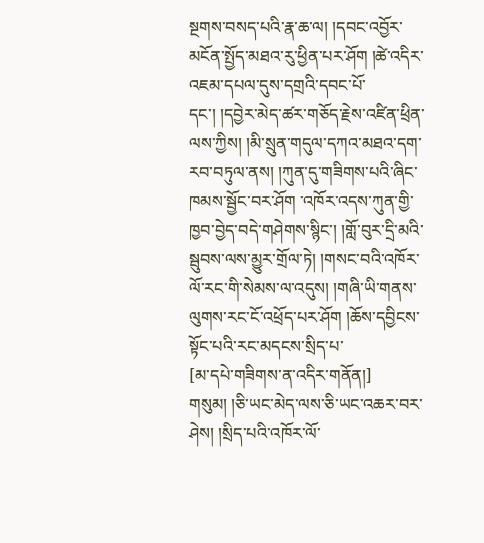སྔགས་བསད་པའི་རྣ་ཆ་ལ། །དབང་འབྱོར་མངོན་སྤྱོད་མཐའ་རུ་ཕྱིན་པར་ཤོག །ཚེ་འདིར་འཇམ་དཔལ་དུས་དགྲའི་དབང་པོ་དང་། །དབྱེར་མེད་ཚར་གཅོད་རྗེས་འཛིན་ཕྲིན་ལས་ཀྱིས། །མི་སྲུན་གདུལ་དཀའ་མཐའ་དག་རབ་བཏུལ་ནས། །ཀུན་དུ་གཟིགས་པའི་ཞིང་ཁམས་སྦྱོང་བར་ཤོག ་འཁོར་འདས་ཀུན་གྱི་ཁྱབ་བྱེད་བདེ་གཤེགས་སྙིང་། །གློ་བུར་དྲི་མའི་སྦུབས་ལས་མྱུར་གྲོལ་ཏེ། །གསང་བའི་འཁོར་ལོ་རང་གི་སེམས་ལ་འདུས། །གཞི་ཡི་གནས་ལུགས་རང་ངོ་འཕྲོད་པར་ཤོག །ཆོས་དབྱིངས་སྟོང་པའི་རང་མདངས་སྲིད་པ་
[མ་དཔེ་གཟིགས་ན་འདིར་གནོན།]
གསུམ། །ཅི་ཡང་མེད་ལས་ཅི་ཡང་འཆར་བར་ཤེས། །སྲིད་པའི་འཁོར་ལོ་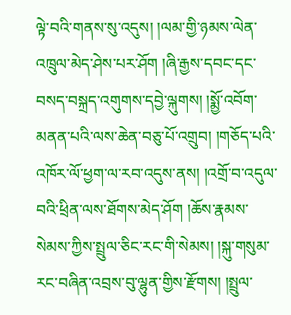ལྟེ་བའི་གནས་སུ་འདུས། །ལམ་གྱི་ཉམས་ལེན་འཁྲུལ་མེད་ཤེས་པར་ཤོག །ཞི་རྒྱས་དབང་དང་བསད་བསྐྲད་འགུགས་དབྱེ་ལྐུགས། །སྨྱོ་འབོག་མནན་པའི་ལས་ཆེན་བཅུ་པོ་འགྲུབ། །གཅོད་པའི་འཁོར་ལོ་ཕྱག་ལ་རབ་འདུས་ནས། །འགྲོ་བ་འདུལ་བའི་ཕྲིན་ལས་ཐོགས་མེད་ཤོག །ཆོས་རྣམས་སེམས་ཀྱིས་སྤྲུལ་ཅིང་རང་གི་སེམས། །སྐུ་གསུམ་རང་བཞིན་འབྲས་བུ་ལྷུན་གྱིས་རྫོགས། །སྤྲུལ་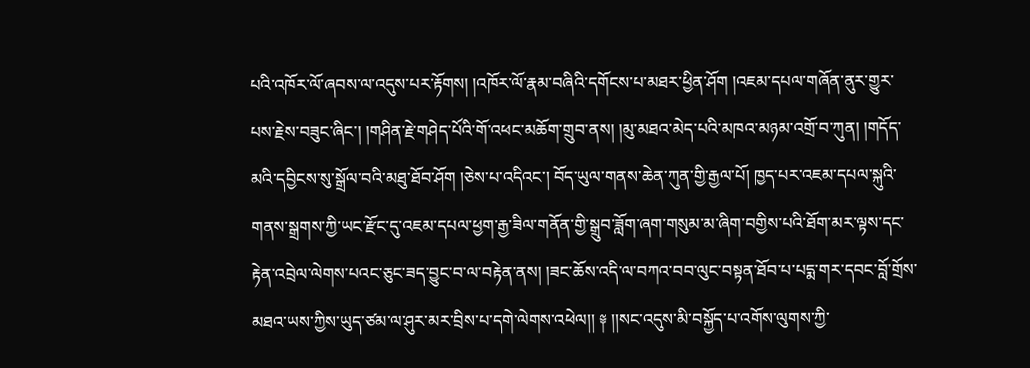པའི་འཁོར་ལོ་ཞབས་ལ་འདུས་པར་རྟོགས། །འཁོར་ལོ་རྣམ་བཞིའི་དགོངས་པ་མཐར་ཕྱིན་ཤོག །འཇམ་དཔལ་གཞོན་ནུར་གྱུར་པས་རྗེས་བཟུང་ཞིང་། །གཤིན་རྗེ་གཤེད་པོའི་གོ་འཕང་མཆོག་གྲུབ་ནས། །མུ་མཐའ་མེད་པའི་མཁའ་མཉམ་འགྲོ་བ་ཀུན། །གདོད་མའི་དབྱིངས་སུ་སྒྲོལ་བའི་མཐུ་ཐོབ་ཤོག །ཅེས་པ་འདིའང་། བོད་ཡུལ་གནས་ཆེན་ཀུན་གྱི་རྒྱལ་པོ། ཁྱད་པར་འཇམ་དཔལ་སྐུའི་གནས་སྒྲགས་ཀྱི་ཡང་རྫོང་དུ་འཇམ་དཔལ་ཕྱག་རྒྱ་ཟིལ་གནོན་གྱི་སྒྲུབ་ཟློག་ཞག་གསུམ་མ་ཞིག་བགྱིས་པའི་ཐོག་མར་ལྟས་དང་རྟེན་འབྲེལ་ལེགས་པའང་ཅུང་ཟད་བྱུང་བ་ལ་བརྟེན་ནས། །ཟང་ཆོས་འདི་ལ་བཀའ་བབ་ལུང་བསྟན་ཐོབ་པ་པདྨ་གར་དབང་བློ་གྲོས་མཐའ་ཡས་ཀྱིས་ཡུད་ཙམ་ལ་ཤུར་མར་བྲིས་པ་དགེ་ལེགས་འཕེལ།། ༈ །།སང་འདུས་མི་བསྐྱོད་པ་འགོས་ལུགས་ཀྱི་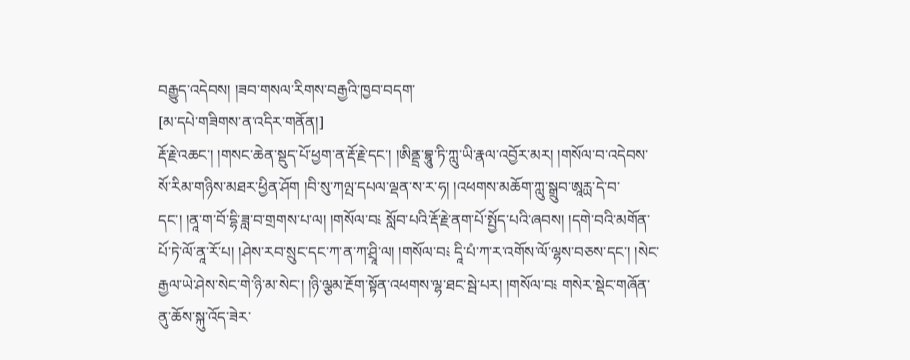བརྒྱུད་འདེབས། །ཟབ་གསལ་རིགས་བརྒྱའི་ཁྱབ་བདག་
[མ་དཔེ་གཟིགས་ན་འདིར་གནོན།]
རྡོ་རྗེ་འཆང་། །གསང་ཆེན་སྡུད་པོ་ཕྱག་ན་རྡོ་རྗེ་དང་། །ཨིནྡྲ་བྷཱུ་ཏི་ཀླུ་ཡི་རྣལ་འབྱོར་མར། །གསོལ་བ་འདེབས་སོ་རིམ་གཉིས་མཐར་ཕྱིན་ཤོག །བི་སུ་ཀལྤ་དཔལ་ལྡན་ས་ར་ཧ། །འཕགས་མཆོག་ཀླུ་སྒྲུབ་ཨཱརྻ་དེ་བ་དང་། །ནཱ་ག་བོ་དྷི་ཟླ་བ་གྲགས་པ་ལ། །གསོལ་བ༴ སློབ་པའི་རྡོ་རྗེ་ནག་པོ་སྤྱོད་པའི་ཞབས། །དགེ་བའི་མགོན་པོ་ཏེ་ལོ་ནཱ་རོ་པ། །ཤེས་རབ་སྲུང་དང་ཀ་ན་ཀ་ཤྲཱི་ལ། །གསོལ་བ༴ དཱི་པཾ་ཀ་ར་འགོས་ལོ་ལྷས་བཅས་དང་། །སེང་རྒྱལ་ཡེ་ཤེས་སེང་གེ་ཉི་མ་སེང་། །ཉི་ལྕམ་རྔོག་སྟོན་འཕགས་ལྷ་ཐང་སྦེ་པར། །གསོལ་བ༴ གསེར་སྡེང་གཞོན་ནུ་ཆོས་སྐུ་འོད་ཟེར་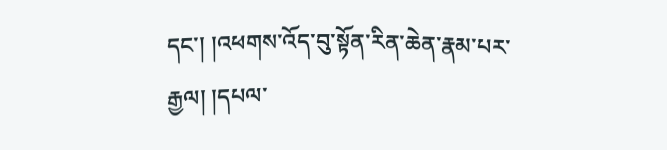དང་། །འཕགས་འོད་བུ་སྟོན་རིན་ཆེན་རྣམ་པར་རྒྱལ། །དཔལ་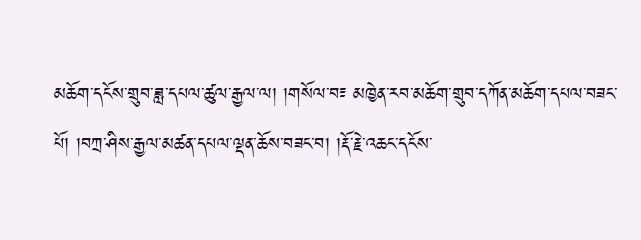མཆོག་དངོས་གྲུབ་ཟླ་དཔལ་ཚུལ་རྒྱལ་ལ། །གསོལ་བ༴ མཁྱེན་རབ་མཆོག་གྲུབ་དཀོན་མཆོག་དཔལ་བཟང་པོ། །བཀྲ་ཤིས་རྒྱལ་མཚན་དཔལ་ལྡན་ཆོས་བཟང་བ། །རྡོ་རྗེ་འཆང་དངོས་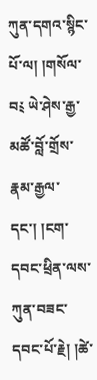ཀུན་དགའ་སྙིང་པོ་ལ། །གསོལ་བ༴ ཡེ་ཤེས་རྒྱ་མཚོ་བློ་གྲོས་རྣམ་རྒྱལ་དང་། །ངག་དབང་ཕྲིན་ལས་ཀུན་བཟང་དབང་པོ་རྗེ། །ཚེ་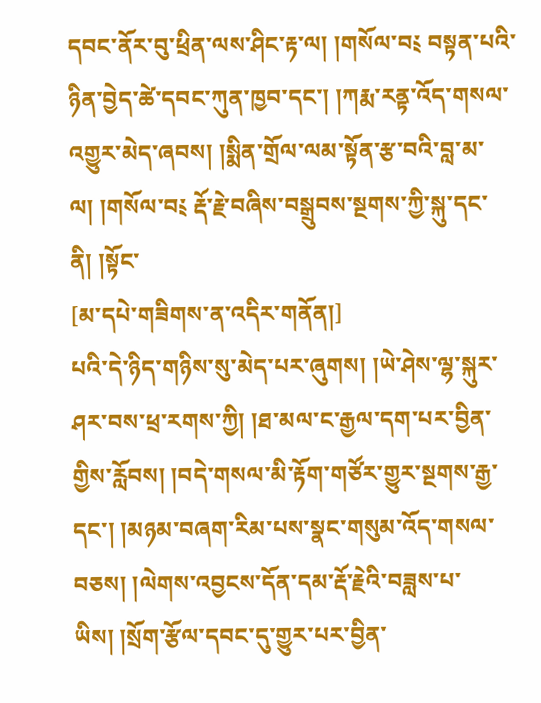དབང་ནོར་བུ་ཕྲིན་ལས་ཤིང་རྟ་ལ། །གསོལ་བ༴ བསྟན་པའི་ཉིན་བྱེད་ཚེ་དབང་ཀུན་ཁྱབ་དང་། །ཀརྨ་རནྟ་འོད་གསལ་འགྱུར་མེད་ཞབས། །སྨིན་གྲོལ་ལམ་སྟོན་རྩ་བའི་བླ་མ་ལ། །གསོལ་བ༴ རྡོ་རྗེ་བཞིས་བསྒྲུབས་སྔགས་ཀྱི་སྐུ་དང་ནི། །སྟོང་
[མ་དཔེ་གཟིགས་ན་འདིར་གནོན།]
པའི་དེ་ཉིད་གཉིས་སུ་མེད་པར་ཞུགས། །ཡེ་ཤེས་ལྷ་སྐུར་ཤར་བས་ཕྲ་རགས་ཀྱི། །ཐ་མལ་ང་རྒྱལ་དག་པར་བྱིན་གྱིས་རློབས། །བདེ་གསལ་མི་རྟོག་གཙོར་གྱུར་སྔགས་རྒྱ་དང་། །མཉམ་བཞག་རིམ་པས་སྣང་གསུམ་འོད་གསལ་བཅས། །ལེགས་འབྱངས་དོན་དམ་རྡོ་རྗེའི་བཟླས་པ་ཡིས། །སྲོག་རྩོལ་དབང་དུ་གྱུར་པར་བྱིན་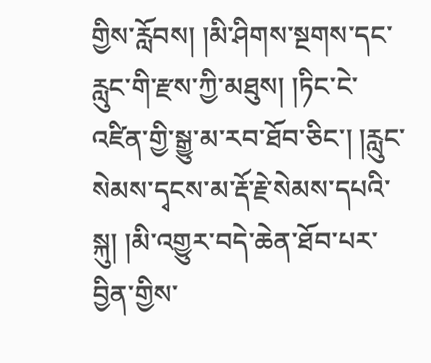གྱིས་རློབས། །མི་ཤིགས་སྔགས་དང་རླུང་གི་རྫས་ཀྱི་མཐུས། །ཏིང་ངེ་འཛིན་གྱི་སྒྱུ་མ་རབ་ཐོབ་ཅིང་། །རླུང་སེམས་དྭངས་མ་རྡོ་རྗེ་སེམས་དཔའི་སྐུ། །མི་འགྱུར་བདེ་ཆེན་ཐོབ་པར་བྱིན་གྱིས་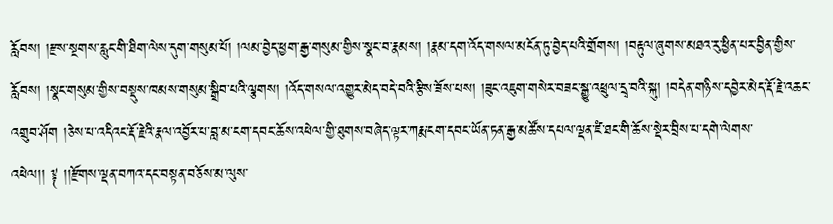རློབས། །རྫས་སྔགས་རླུང་གི་ཐིག་ལེས་དུག་གསུམ་པོ། །ལམ་བྱེད་ཕྱག་རྒྱ་གསུམ་གྱིས་སྣང་བ་རྣམས། །རྣམ་དག་འོད་གསལ་མངོན་ཏུ་བྱེད་པའི་གྲོགས། །བརྟུལ་ཞུགས་མཐའ་རུ་ཕྱིན་པར་བྱིན་གྱིས་རློབས། །སྣང་གསུམ་གྱིས་བསྡུས་ཁམས་གསུམ་སྒྲིབ་པའི་ལྕགས། །འོད་གསལ་འགྱུར་མེད་བདེ་བའི་རྩིས་ཟོས་པས། །ཟུང་འཇུག་གསེར་བཟང་སྒྱུ་འཕྲུལ་དྲྭ་བའི་སྐུ། །བདེན་གཉིས་དབྱེར་མེད་རྡོ་རྗེ་འཆང་འགྲུབ་ཤོག །ཅེས་པ་འདིའང་རྡོ་རྗེའི་རྣལ་འབྱོར་པ་བླ་མ་ངག་དབང་ཆོས་འཕེལ་གྱི་ཐུགས་བཞེད་ལྟར་ཀརྨ་ངག་དབང་ཡོན་ཏན་རྒྱ་མཚོས་དཔལ་ལྡན་ཛཾ་ཐང་གི་ཆོས་སྡེར་བྲིས་པ་དགེ་ལེགས་འཕེལ།། ༈ །།རྫོགས་ལྡན་བཀའ་དང་བསྟན་བཅོས་མ་ལུས་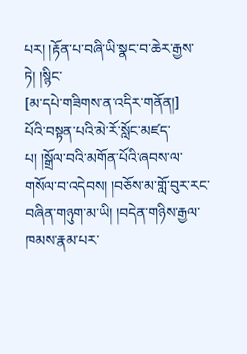པར། །རྟོན་པ་བཞི་ཡི་སྣང་བ་ཆེར་རྒྱས་ཏེ། །སྙིང་
[མ་དཔེ་གཟིགས་ན་འདིར་གནོན།]
པོའི་བསྟན་པའི་མེ་རོ་སློང་མཛད་པ། །སྒྲོལ་བའི་མགོན་པོའི་ཞབས་ལ་གསོལ་བ་འདེབས། །བཅོས་མ་གློ་བུར་རང་བཞིན་གཉུག་མ་ཡི། །བདེན་གཉིས་རྒྱལ་ཁམས་རྣམ་པར་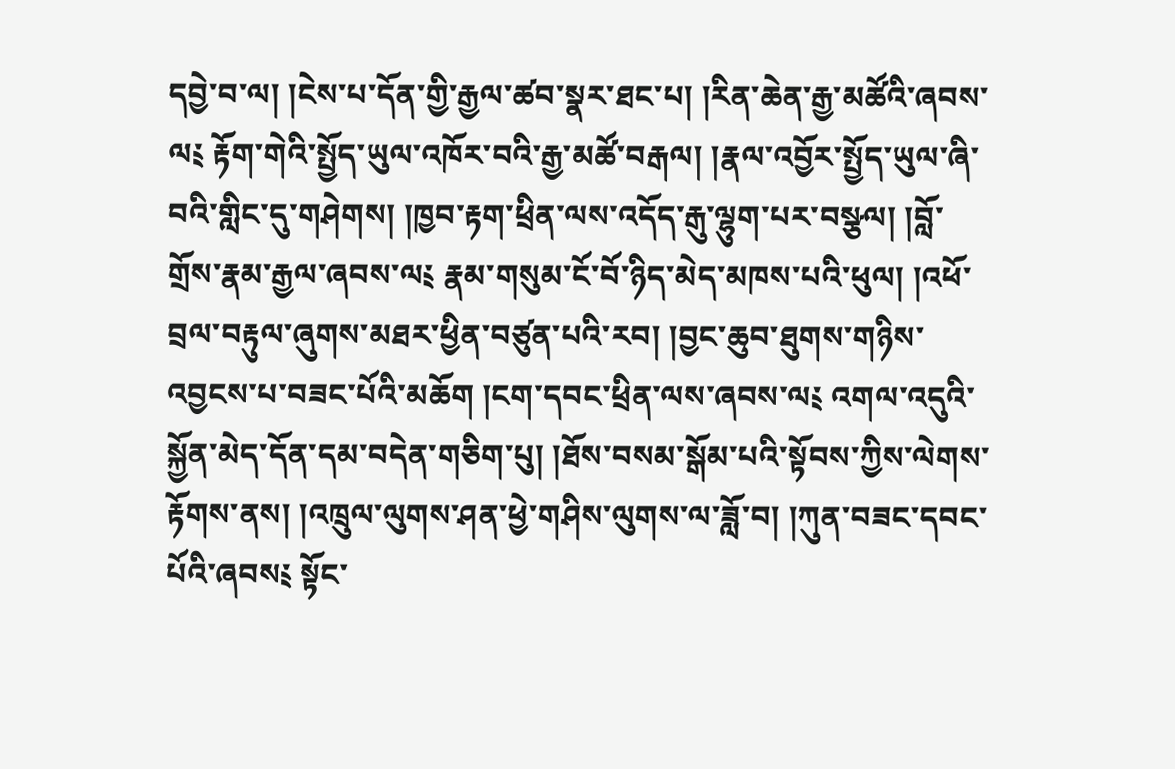དབྱེ་བ་ལ། །ངེས་པ་དོན་གྱི་རྒྱལ་ཚབ་སྣར་ཐང་པ། །རིན་ཆེན་རྒྱ་མཚོའི་ཞབས་ལ༴ རྟོག་གེའི་སྤྱོད་ཡུལ་འཁོར་བའི་རྒྱ་མཚོ་བརྒལ། །རྣལ་འབྱོར་སྤྱོད་ཡུལ་ཞི་བའི་གླིང་དུ་གཤེགས། །ཁྱབ་རྟག་ཕྲིན་ལས་འདོད་རྒུ་ལྷུག་པར་བསྩལ། །བློ་གྲོས་རྣམ་རྒྱལ་ཞབས་ལ༴ རྣམ་གསུམ་ངོ་བོ་ཉིད་མེད་མཁས་པའི་ཕུལ། །འཕོ་བྲལ་བརྟུལ་ཞུགས་མཐར་ཕྱིན་བཙུན་པའི་རབ། །བྱང་ཆུབ་ཐུགས་གཉིས་འབྱངས་པ་བཟང་པོའི་མཆོག །ངག་དབང་ཕྲིན་ལས་ཞབས་ལ༴ འགལ་འདུའི་སྐྱོན་མེད་དོན་དམ་བདེན་གཅིག་པུ། །ཐོས་བསམ་སྒོམ་པའི་སྟོབས་ཀྱིས་ལེགས་རྟོགས་ནས། །འཁྲུལ་ལུགས་ཤན་ཕྱེ་གཤིས་ལུགས་ལ་ཟློ་བ། །ཀུན་བཟང་དབང་པོའི་ཞབས༴ སྟོང་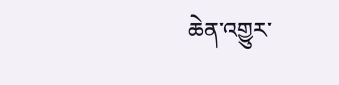ཆེན་འགྱུར་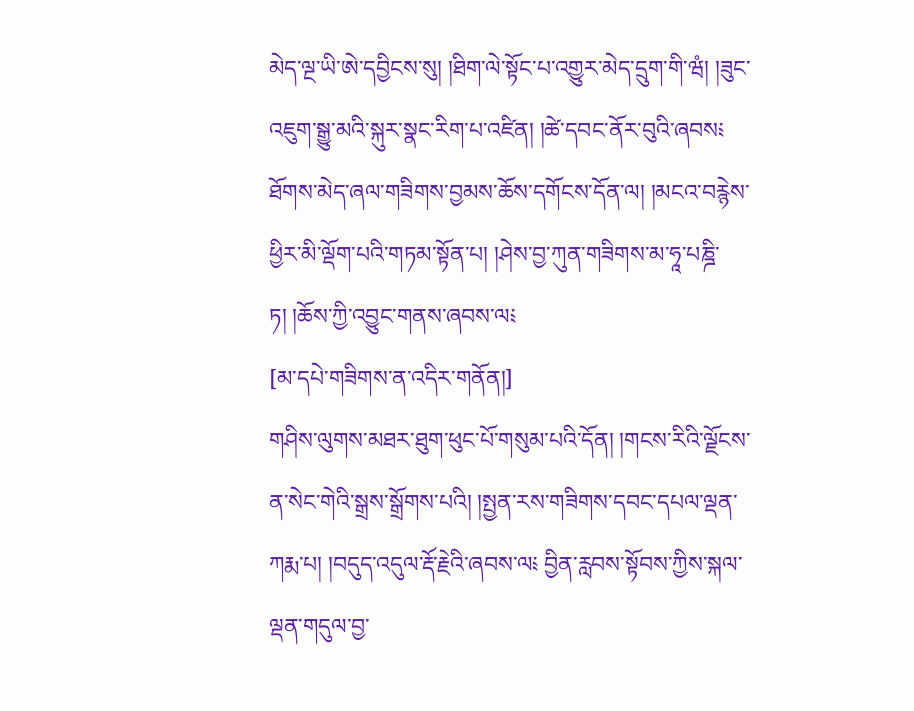མེད་ལྔ་ཡི་ཨེ་དབྱིངས་སུ། །ཐིག་ལེ་སྟོང་པ་འགྱུར་མེད་དྲུག་གི་ཝཾ། །ཟུང་འཇུག་སྒྱུ་མའི་སྐུར་སྣང་རིག་པ་འཛིན། །ཚེ་དབང་ནོར་བུའི་ཞབས༴ ཐོགས་མེད་ཞལ་གཟིགས་བྱམས་ཆོས་དགོངས་དོན་ལ། །མངའ་བརྙེས་ཕྱིར་མི་ལྡོག་པའི་གཏམ་སྟོན་པ། །ཤེས་བྱ་ཀུན་གཟིགས་མ་ཧཱ་པཎྜི་ཏ། །ཆོས་ཀྱི་འབྱུང་གནས་ཞབས་ལ༴
[མ་དཔེ་གཟིགས་ན་འདིར་གནོན།]
གཤིས་ལུགས་མཐར་ཐུག་ཕུང་པོ་གསུམ་པའི་དོན། །གངས་རིའི་ལྗོངས་ན་སེང་གེའི་སྒྲས་སྒྲོགས་པའི། །སྤྱན་རས་གཟིགས་དབང་དཔལ་ལྡན་ཀརྨ་པ། །བདུད་འདུལ་རྡོ་རྗེའི་ཞབས་ལ༴ བྱིན་རླབས་སྟོབས་ཀྱིས་སྐལ་ལྡན་གདུལ་བྱ་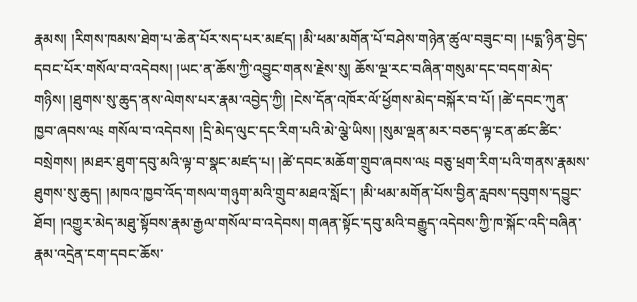རྣམས། །རིགས་ཁམས་ཐེག་པ་ཆེན་པོར་སད་པར་མཛད། །མི་ཕམ་མགོན་པོ་བཤེས་གཉེན་ཚུལ་བཟུང་བ། །པདྨ་ཉིན་བྱེད་དབང་པོར་གསོལ་བ་འདེབས། །ཡང་ན་ཆོས་ཀྱི་འབྱུང་གནས་རྗེས་སུ། ཆོས་ལྔ་རང་བཞིན་གསུམ་དང་བདག་མེད་གཉིས། །ཐུགས་སུ་ཆུད་ནས་ལེགས་པར་རྣམ་འབྱེད་ཀྱི། །ངེས་དོན་འཁོར་ལོ་ཕྱོགས་མེད་བསྐོར་བ་པོ། །ཚེ་དབང་ཀུན་ཁྱབ་ཞབས་ལ༴ གསོལ་བ་འདེབས། །དྲི་མེད་ལུང་དང་རིག་པའི་མེ་ལྕེ་ཡིས། །སུམ་ལྡན་མར་བཅད་ལྟ་ངན་ཚང་ཚིང་བསྲེགས། །མཐར་ཐུག་དབུ་མའི་ལྟ་བ་སྣང་མཛད་པ། །ཚེ་དབང་མཆོག་གྲུབ་ཞབས་ལ༴ བཅུ་ཕྲག་རིག་པའི་གནས་རྣམས་ཐུགས་སུ་ཆུད། །མཁའ་ཁྱབ་འོད་གསལ་གཉུག་མའི་གྲུབ་མཐའ་སློང་། །མི་ཕམ་མགོན་པོས་བྱིན་རླབས་དབུགས་དབྱུང་ཐོབ། །འགྱུར་མེད་མཐུ་སྟོབས་རྣམ་རྒྱལ་གསོལ་བ་འདེབས། གཞན་སྟོང་དབུ་མའི་བརྒྱུད་འདེབས་ཀྱི་ཁ་སྐོང་འདི་བཞིན་རྣམ་འདྲེན་ངག་དབང་ཆོས་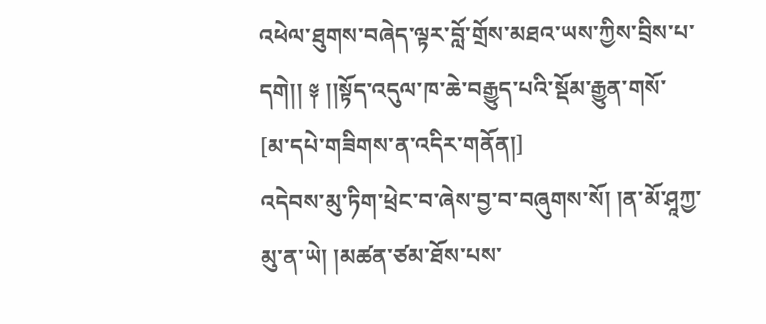འཕེལ་ཐུགས་བཞེད་ལྟར་བློ་གྲོས་མཐའ་ཡས་ཀྱིས་བྲིས་པ་དགེ།། ༈ །།སྟོད་འདུལ་ཁ་ཆེ་བརྒྱུད་པའི་སྡོམ་རྒྱུན་གསོ་
[མ་དཔེ་གཟིགས་ན་འདིར་གནོན།]
འདེབས་མུ་ཏིག་ཕྲེང་བ་ཞེས་བྱ་བ་བཞུགས་སོ། །ན་མོ་ཤཱཀྱ་མུ་ན་ཡེ། །མཚན་ཙམ་ཐོས་པས་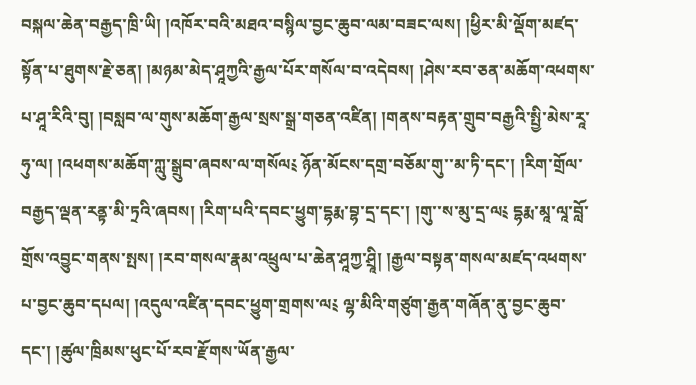བསྐལ་ཆེན་བརྒྱད་ཁྲི་ཡི། །འཁོར་བའི་མཐའ་བསྙིལ་བྱང་ཆུབ་ལམ་བཟང་ལས། །ཕྱིར་མི་ལྡོག་མཛད་སྟོན་པ་ཐུགས་རྗེ་ཅན། །མཉམ་མེད་ཤཱཀྱའི་རྒྱལ་པོར་གསོལ་བ་འདེབས། །ཤེས་རབ་ཅན་མཆོག་འཕགས་པ་ཤཱ་རིའི་བུ། །བསླབ་ལ་གུས་མཆོག་རྒྱལ་སྲས་སྒྲ་གཅན་འཛིན། །གནས་བརྟན་གྲུབ་བརྒྱའི་སྤྱི་མེས་རཱ་ཧུ་ལ། །འཕགས་མཆོག་ཀླུ་སྒྲུབ་ཞབས་ལ་གསོལ༴ ཉོན་མོངས་དགྲ་བཅོམ་གུ་་མ་ཏི་དང་། །རིག་གྲོལ་བརྒྱད་ལྡན་རནྟ་མི་ཏྲའི་ཞབས། །རིག་པའི་དབང་ཕྱུག་དྷརྨ་བྷ་དྲ་དང་། །གུ་་ས་མུ་དྲ་ལ༴ དྷརྨ་མཱ་ལཱ་བློ་གྲོས་འབྱུང་གནས་སྤས། །རབ་གསལ་རྣམ་འཕྲུལ་པ་ཆེན་ཤཱཀྱ་ཤྲཱི། །རྒྱལ་བསྟན་གསལ་མཛད་འཕགས་པ་བྱང་ཆུབ་དཔལ། །འདུལ་འཛིན་དབང་ཕྱུག་གྲགས་ལ༴ ལྷ་མིའི་གཙུག་རྒྱན་གཞོན་ནུ་བྱང་ཆུབ་དང་། །ཚུལ་ཁྲིམས་ཕུང་པོ་རབ་རྫོགས་ཡོན་རྒྱལ་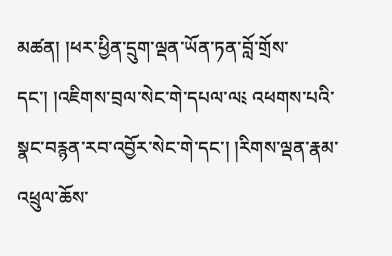མཚན། །ཕར་ཕྱིན་དྲུག་ལྡན་ཡོན་ཏན་བློ་གྲོས་དང་། །འཇིགས་བྲལ་སེང་གེ་དཔལ་ལ༴ འཕགས་པའི་སྣང་བརྙན་རབ་འབྱོར་སེང་གེ་དང་། །རིགས་ལྡན་རྣམ་འཕྲུལ་ཆོས་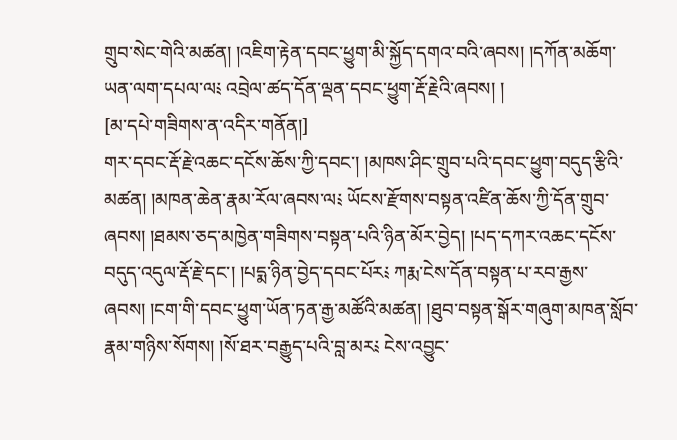གྲུབ་སེང་གེའི་མཚན། །འཇིག་རྟེན་དབང་ཕྱུག་མི་སྐྱོད་དགའ་བའི་ཞབས། །དཀོན་མཆོག་ཡན་ལག་དཔལ་ལ༴ འབྲེལ་ཚད་དོན་ལྡན་དབང་ཕྱུག་རྡོ་རྗེའི་ཞབས། །
[མ་དཔེ་གཟིགས་ན་འདིར་གནོན།]
གར་དབང་རྡོ་རྗེ་འཆང་དངོས་ཆོས་ཀྱི་དབང་། །མཁས་ཤིང་གྲུབ་པའི་དབང་ཕྱུག་བདུད་རྩིའི་མཚན། །མཁན་ཆེན་རྣམ་རོལ་ཞབས་ལ༴ ཡོངས་རྫོགས་བསྟན་འཛིན་ཆོས་ཀྱི་དོན་གྲུབ་ཞབས། །ཐམས་ཅད་མཁྱེན་གཟིགས་བསྟན་པའི་ཉིན་མོར་བྱེད། །པད་དཀར་འཆང་དངོས་བདུད་འདུལ་རྡོ་རྗེ་དང་། །པདྨ་ཉིན་བྱེད་དབང་པོར༴ ཀརྨ་ངེས་དོན་བསྟན་པ་རབ་རྒྱས་ཞབས། །ངག་གི་དབང་ཕྱུག་ཡོན་ཏན་རྒྱ་མཚོའི་མཚན། །ཐུབ་བསྟན་སྒོར་གཞུག་མཁན་སློབ་རྣམ་གཉིས་སོགས། །སོ་ཐར་བརྒྱུད་པའི་བླ་མར༴ ངེས་འབྱུང་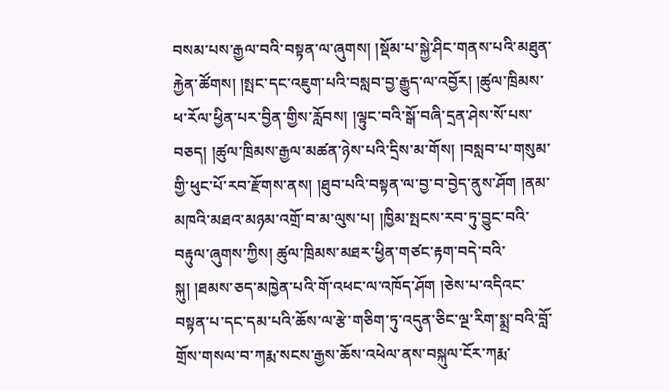བསམ་པས་རྒྱལ་བའི་བསྟན་ལ་ཞུགས། །སྡོམ་པ་སྐྱེ་ཤིང་གནས་པའི་མཐུན་རྐྱེན་ཚོགས། །སྤང་དང་འཇུག་པའི་བསླབ་བྱ་རྒྱུད་ལ་འབྱོར། །ཚུལ་ཁྲིམས་ཕ་རོལ་ཕྱིན་པར་བྱིན་གྱིས་རློབས། །ལྟུང་བའི་སྒོ་བཞི་དྲན་ཤེས་སོ་པས་བཅད། །ཚུལ་ཁྲིམས་རྒྱལ་མཚན་ཉེས་པའི་དྲིས་མ་གོས། །བསླབ་པ་གསུམ་གྱི་ཕུང་པོ་རབ་རྫོགས་ནས། །ཐུབ་པའི་བསྟན་ལ་བྱ་བ་བྱེད་ནུས་ཤོག །ནམ་མཁའི་མཐའ་མཉམ་འགྲོ་བ་མ་ལུས་པ། །ཁྱིམ་སྤངས་རབ་ཏུ་བྱུང་བའི་བརྟུལ་ཞུགས་ཀྱིས། ཚུལ་ཁྲིམས་མཐར་ཕྱིན་གཙང་རྟག་བདེ་བའི་སྐུ། །ཐམས་ཅད་མཁྱེན་པའི་གོ་འཕང་ལ་འཁོད་ཤོག །ཅེས་པ་འདིའང་བསྟན་པ་དང་དམ་པའི་ཆོས་ལ་རྩེ་གཅིག་ཏུ་འདུན་ཅིང་ལྔ་རིག་སྨྲ་བའི་བློ་གྲོས་གསལ་བ་ཀརྨ་སངས་རྒྱས་ཆོས་འཕེལ་ནས་བསྐུལ་ངོར་ཀརྨ་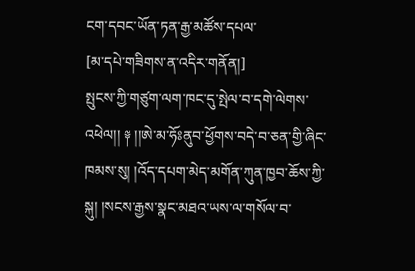ངག་དབང་ཡོན་ཏན་རྒྱ་མཚོས་དཔལ་
[མ་དཔེ་གཟིགས་ན་འདིར་གནོན།]
སྤུངས་ཀྱི་གཙུག་ལག་ཁང་དུ་སྤེལ་བ་དགེ་ལེགས་འཕེལ།། ༈ །།ཨེ་མ་ཧོཿནུབ་ཕྱོགས་བདེ་བ་ཅན་གྱི་ཞིང་ཁམས་སུ། །འོད་དཔག་མེད་མགོན་ཀུན་ཁྱབ་ཆོས་ཀྱི་སྐུ། །སངས་རྒྱས་སྣང་མཐའ་ཡས་ལ་གསོལ་བ་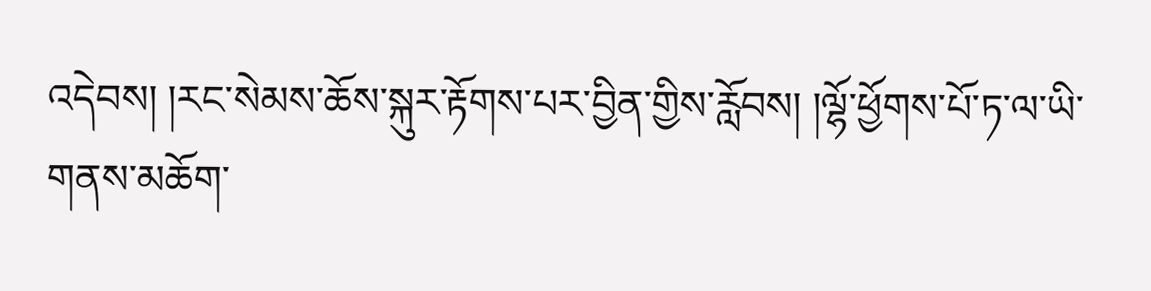འདེབས། །རང་སེམས་ཆོས་སྐུར་རྟོགས་པར་བྱིན་གྱིས་རློབས། །ལྷོ་ཕྱོགས་པོ་ཏ་ལ་ཡི་གནས་མཆོག་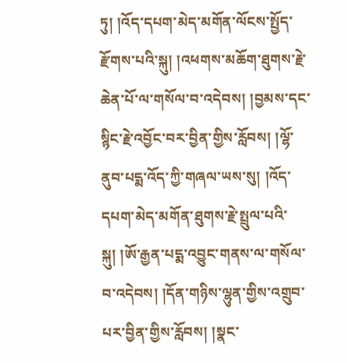ཏུ། །འོད་དཔག་མེད་མགོན་ལོངས་སྤྱོད་རྫོགས་པའི་སྐུ། །འཕགས་མཆོག་ཐུགས་རྗེ་ཆེན་པོ་ལ་གསོལ་བ་འདེབས། །བྱམས་དང་སྙིང་རྗེ་འབྱོང་བར་བྱིན་གྱིས་རློབས། །ལྷོ་ནུབ་པདྨ་འོད་ཀྱི་གཞལ་ཡས་སུ། །འོད་དཔག་མེད་མགོན་ཐུགས་རྗེ་སྤྲུལ་པའི་སྐུ། །ཨོ་རྒྱན་པདྨ་འབྱུང་གནས་ལ་གསོལ་བ་འདེབས། །དོན་གཉིས་ལྷུན་གྱིས་འགྲུབ་པར་བྱིན་གྱིས་རློབས། །སྣང་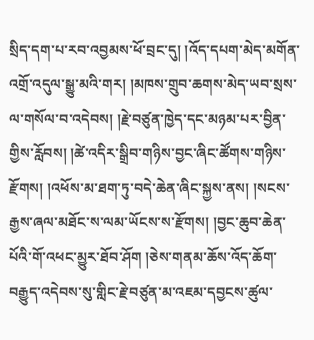སྲིད་དག་པ་རབ་འབྱམས་ཕོ་བྲང་དུ། །འོད་དཔག་མེད་མགོན་འགྲོ་འདུལ་སྒྱུ་མའི་གར། །མཁས་གྲུབ་ཆགས་མེད་ཡབ་སྲས་ལ་གསོལ་བ་འདེབས། །རྗེ་བཙུན་ཁྱེད་དང་མཉམ་པར་བྱིན་གྱིས་རློབས། །ཚེ་འདིར་སྒྲིབ་གཉིས་བྱང་ཞིང་ཚོགས་གཉིས་རྫོགས། །འཕོས་མ་ཐག་ཏུ་བདེ་ཆེན་ཞིང་སྐྱས་ནས། །སངས་རྒྱས་ཞལ་མཐོང་ས་ལམ་ཡོངས་ས་རྫོགས། །བྱང་ཆུབ་ཆེན་པོའི་གོ་འཕང་མྱུར་ཐོབ་ཤོག །ཅེས་གནམ་ཆོས་འོད་ཆོག་བརྒྱུད་འདེབས་སུ་གླིང་རྗེ་བཙུན་མ་འཇམ་དབྱངས་ཚུལ་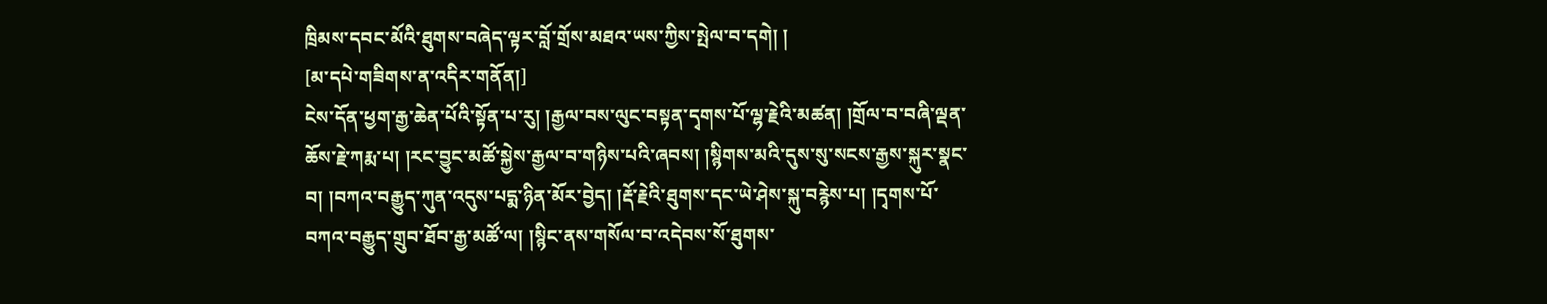ཁྲིམས་དབང་མོའི་ཐུགས་བཞེད་ལྟར་བློ་གྲོས་མཐའ་ཡས་ཀྱིས་སྤེལ་བ་དགེ། །
[མ་དཔེ་གཟིགས་ན་འདིར་གནོན།]
ངེས་དོན་ཕྱག་རྒྱ་ཆེན་པོའི་སྟོན་པ་རུ། །རྒྱལ་བས་ལུང་བསྟན་དྭགས་པོ་ལྷ་རྗེའི་མཚན། །གྲོལ་བ་བཞི་ལྡན་ཆོས་རྗེ་ཀརྨ་པ། །རང་བྱུང་མཚོ་སྐྱེས་རྒྱལ་བ་གཉིས་པའི་ཞབས། །སྙིགས་མའི་དུས་སུ་སངས་རྒྱས་སྐུར་སྣང་བ། །བཀའ་བརྒྱུད་ཀུན་འདུས་པདྨ་ཉིན་མོར་བྱེད། །རྡོ་རྗེའི་ཐུགས་དང་ཡེ་ཤེས་སྐུ་བརྙེས་པ། །དྭགས་པོ་བཀའ་བརྒྱུད་གྲུབ་ཐོབ་རྒྱ་མཚོ་ལ། །སྙིང་ནས་གསོལ་བ་འདེབས་སོ་ཐུགས་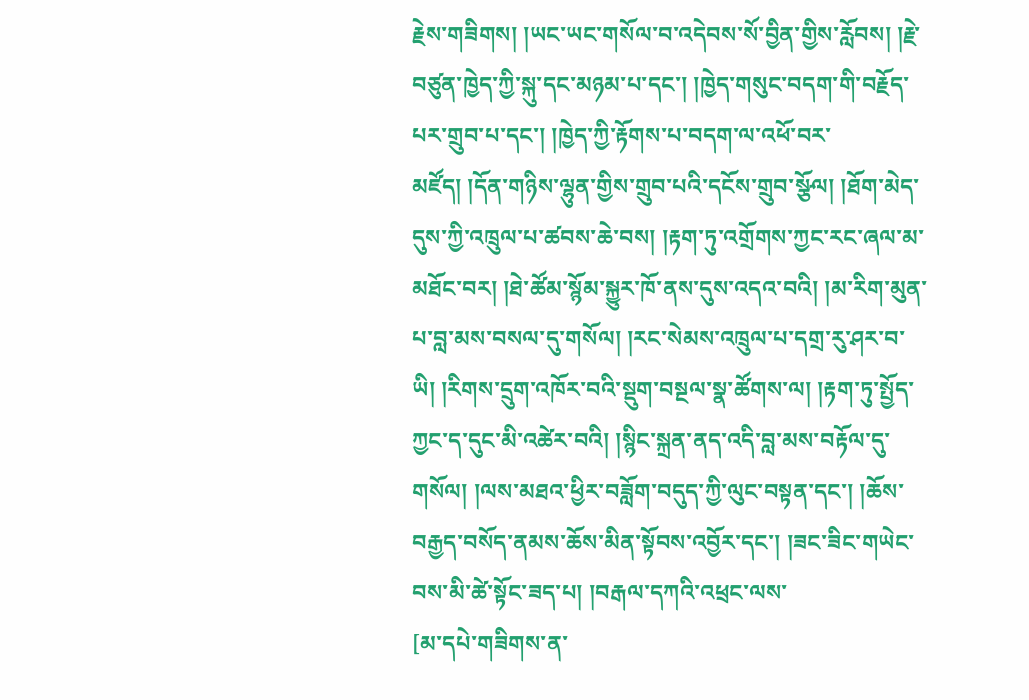རྗེས་གཟིགས། །ཡང་ཡང་གསོལ་བ་འདེབས་སོ་བྱིན་གྱིས་རློབས། །རྗེ་བཙུན་ཁྱེད་ཀྱི་སྐུ་དང་མཉམ་པ་དང་། །ཁྱེད་གསུང་བདག་གི་བརྗོད་པར་གྲུབ་པ་དང་། །ཁྱེད་ཀྱི་རྟོགས་པ་བདག་ལ་འཕོ་བར་མཛོད། །དོན་གཉིས་ལྷུན་གྱིས་གྲུབ་པའི་དངོས་གྲུབ་སྩོལ། །ཐོག་མེད་དུས་ཀྱི་འཁྲུལ་པ་ཚབས་ཆེ་བས། །རྟག་ཏུ་འགྲོགས་ཀྱང་རང་ཞལ་མ་མཐོང་བར། །ཐེ་ཚོམ་སྙོམ་སྐྱུར་ཁོ་ནས་དུས་འདའ་བའི། །མ་རིག་མུན་པ་བླ་མས་བསལ་དུ་གསོལ། །རང་སེམས་འཁྲུལ་པ་དགྲ་རུ་ཤར་བ་ཡི། །རིགས་དྲུག་འཁོར་བའི་སྡུག་བསྔལ་སྣ་ཚོགས་ལ། །རྟག་ཏུ་སྤྱོད་ཀྱང་ད་དུང་མི་འཚེར་བའི། །སྙིང་སྐྲན་ནད་འདི་བླ་མས་བརྟོལ་དུ་གསོལ། །ལས་མཐའ་ཕྱིར་བཟློག་བདུད་ཀྱི་ལུང་བསྟན་དང་། །ཆོས་བརྒྱད་བསོད་ནམས་ཆོས་མིན་སྟོབས་འབྱོར་དང་། །ཟང་ཟིང་གཡེང་བས་མི་ཚེ་སྟོང་ཟད་པ། །བརྒལ་དཀའི་འཕྲང་ལས་
[མ་དཔེ་གཟིགས་ན་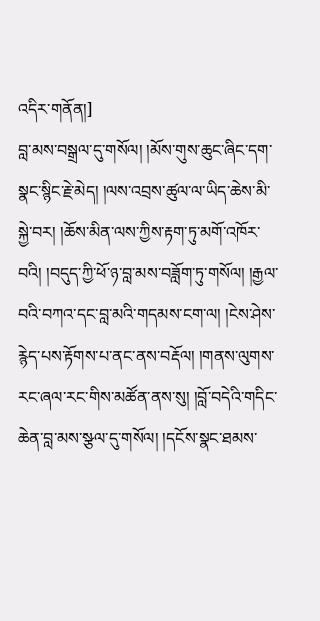འདིར་གནོན།]
བླ་མས་བསྒྲལ་དུ་གསོལ། །མོས་གུས་ཆུང་ཞིང་དག་སྣང་སྙིང་རྗེ་མེད། །ལས་འབྲས་ཚུལ་ལ་ཡིད་ཆེས་མི་སྐྱེ་བར། །ཆོས་མིན་ལས་ཀྱིས་རྟག་ཏུ་མགོ་འཁོར་བའི། །བདུད་ཀྱི་ཕོ་ཉ་བླ་མས་བཟློག་ཏུ་གསོལ། །རྒྱལ་བའི་བཀའ་དང་བླ་མའི་གདམས་ངག་ལ། །ངེས་ཤེས་རྙེད་པས་རྟོགས་པ་ནང་ནས་བརྡོལ། །གནས་ལུགས་རང་ཞལ་རང་གིས་མཚོན་ནས་སུ། །བློ་བདེའི་གདིང་ཆེན་བླ་མས་སྩལ་དུ་གསོལ། །དངོས་སྣང་ཐམས་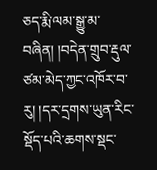ཅད་རྨི་ལམ་སྒྱུ་མ་བཞིན། །བདེན་གྲུབ་རྡུལ་ཙམ་མེད་ཀྱང་འཁོར་བ་རུ། །དར་དྲགས་ཡུན་རིང་སྡོད་པའི་ཆགས་སྡང་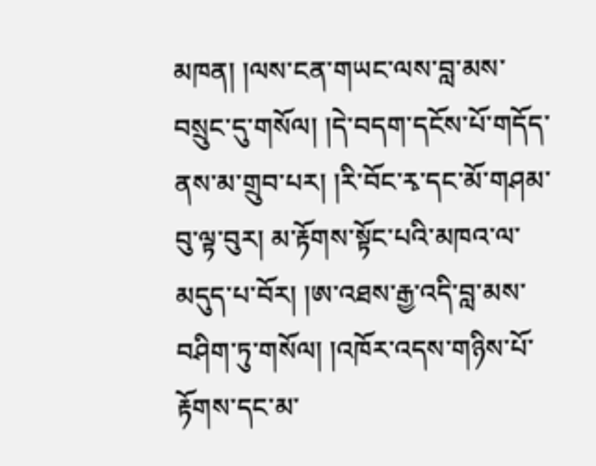མཁན། །ལས་ངན་གཡང་ལས་བླ་མས་བསྲུང་དུ་གསོལ། །དེ་བདག་དངོས་པོ་གདོད་ནས་མ་གྲུབ་པར། །རི་བོང་རྭ་དང་མོ་གཤམ་བུ་ལྟ་བུར། མ་རྟོགས་སྟོང་པའི་མཁའ་ལ་མདུད་པ་བོར། །ཨ་འཐས་རྒྱ་འདི་བླ་མས་བཤིག་ཏུ་གསོལ། །འཁོར་འདས་གཉིས་པོ་རྟོགས་དང་མ་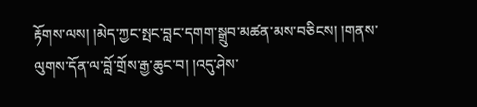རྟོགས་ལས། །མེད་ཀྱང་སྤང་བླང་དགག་སྒྲུབ་མཚན་མས་བཅིངས། །གནས་ལུགས་དོན་ལ་བློ་གྲོས་རྒྱ་ཆུང་བ། །འདུ་ཤེས་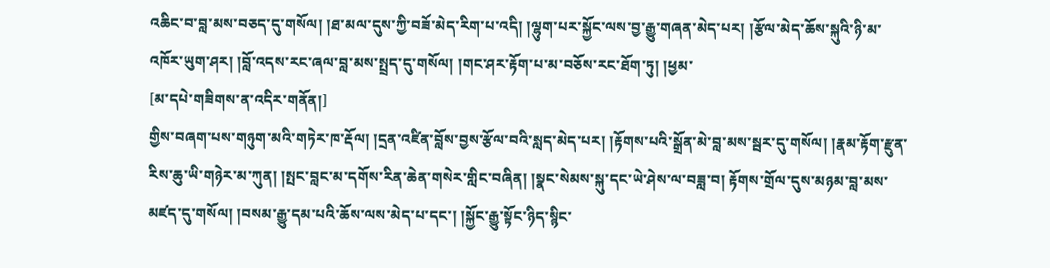འཆིང་བ་བླ་མས་བཅད་དུ་གསོལ། །ཐ་མལ་དུས་ཀྱི་བཟོ་མེད་རིག་པ་འདི། །ལྷུག་པར་སྐྱོང་ལས་བྱ་རྒྱུ་གཞན་མེད་པར། །རྩོལ་མེད་ཆོས་སྐུའི་ཉི་མ་འཁོར་ཡུག་ཤར། །བློ་འདས་རང་ཞལ་བླ་མས་སྤྲད་དུ་གསོལ། །གང་ཤར་རྟོག་པ་མ་བཅོས་རང་ཐོག་ཏུ། །ཕྱམ་
[མ་དཔེ་གཟིགས་ན་འདིར་གནོན།]
གྱིས་བཞག་པས་གཉུག་མའི་གཏེར་ཁ་རྡོལ། །དྲན་འཛིན་བློས་བྱས་རྩོལ་བའི་སླད་མེད་པར། །རྟོགས་པའི་སྒྲོན་མེ་བླ་མས་སྦར་དུ་གསོལ། །རྣམ་རྟོག་རྫུན་རིས་ཆུ་ཡི་གཉེར་མ་ཀུན། །སྤང་བླང་མ་དགོས་རིན་ཆེན་གསེར་གླིང་བཞིན། །སྣང་སེམས་སྐུ་དང་ཡེ་ཤེས་ལ་བཟླ་བ། རྟོགས་གྲོལ་དུས་མཉམ་བླ་མས་མཛད་དུ་གསོལ། །བསམ་རྒྱུ་དམ་པའི་ཆོས་ལས་མེད་པ་དང་། །སྐྱོང་རྒྱུ་སྟོང་ཉིད་སྙིང་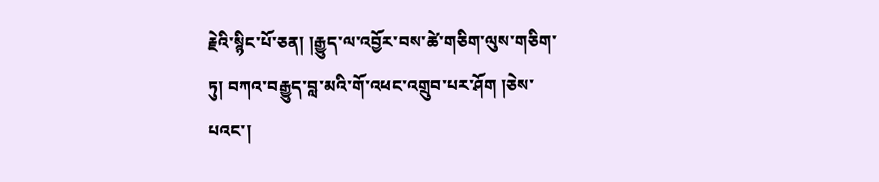རྗེའི་སྙིང་པོ་ཅན། །རྒྱུད་ལ་འབྱོར་བས་ཚེ་གཅིག་ལུས་གཅིག་ཏུ། བཀའ་བརྒྱུད་བླ་མའི་གོ་འཕང་འགྲུབ་པར་ཤོག །ཅེས་པའང་།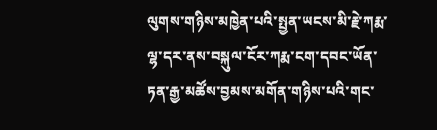ལུགས་གཉིས་མཁྱེན་པའི་སྤྱན་ཡངས་མི་རྗེ་ཀརྨ་ལྷ་དར་ནས་བསྐུལ་ངོར་ཀརྨ་ངག་དབང་ཡོན་ཏན་རྒྱ་མཚོས་བྱམས་མགོན་གཉིས་པའི་གང་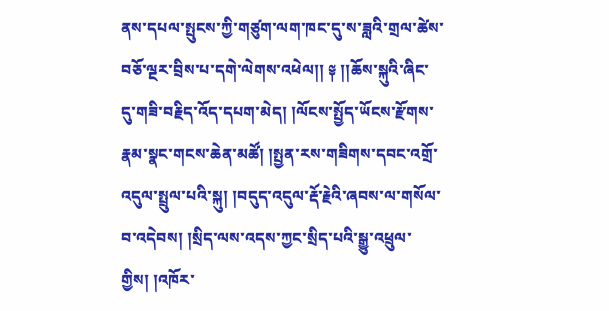ནས་དཔལ་སྤུངས་ཀྱི་གཙུག་ལག་ཁང་དུ་ས་ཟླའི་གྲལ་ཚེས་བཅོ་ལྔར་བྲིས་པ་དགེ་ལེགས་འཕེལ།། ༈ །།ཆོས་སྐུའི་ཞིང་དུ་གཟི་བརྗིད་འོད་དཔག་མེད། །ལོངས་སྤྱོད་ཡོངས་རྫོགས་རྣམ་སྣང་གངས་ཆེན་མཚོ། །སྤྱན་རས་གཟིགས་དབང་འགྲོ་འདུལ་སྤྲུལ་པའི་སྐུ། །བདུད་འདུལ་རྡོ་རྗེའི་ཞབས་ལ་གསོལ་བ་འདེབས། །སྲིད་ལས་འདས་ཀྱང་སྲིད་པའི་སྒྱུ་འཕྲུལ་གྱིས། །འཁོར་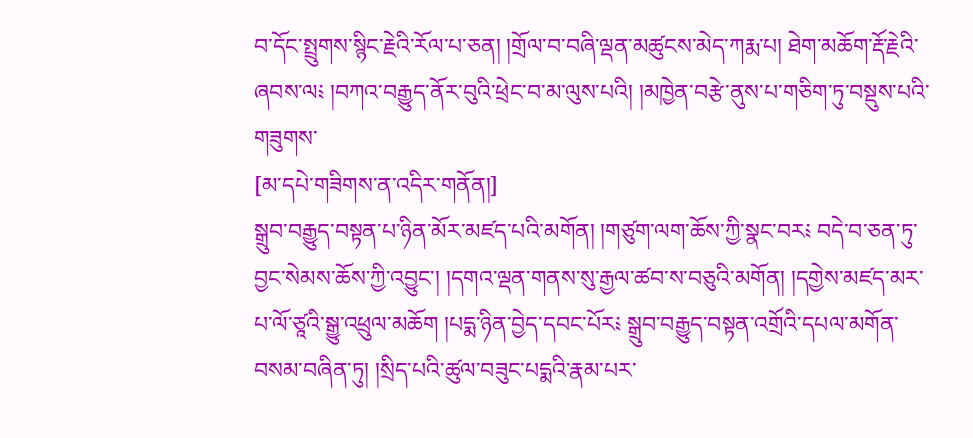བ་དོང་སྤྲུགས་སྙིང་རྗེའི་རོལ་པ་ཅན། །གྲོལ་བ་བཞི་ལྡན་མཚུངས་མེད་ཀརྨ་པ། ཐེག་མཆོག་རྡོ་རྗེའི་ཞབས་ལ༴ །བཀའ་བརྒྱུད་ནོར་བུའི་ཕྲེང་བ་མ་ལུས་པའི། །མཁྱེན་བརྩེ་ནུས་པ་གཅིག་ཏུ་བསྡུས་པའི་གཟུགས་
[མ་དཔེ་གཟིགས་ན་འདིར་གནོན།]
སྒྲུབ་བརྒྱུད་བསྟན་པ་ཉིན་མོར་མཛད་པའི་མགོན། །གཙུག་ལག་ཆོས་ཀྱི་སྣང་བར༴ བདེ་བ་ཅན་ཏུ་བྱང་སེམས་ཆོས་ཀྱི་འབྱུང་། །དགའ་ལྡན་གནས་སུ་རྒྱལ་ཚབ་ས་བཅུའི་མགོན། །དགྱེས་མཛད་མར་པ་ལོ་ཙཱའི་སྒྱུ་འཕྲུལ་མཆོག །པདྨ་ཉིན་བྱེད་དབང་པོར༴ སྒྲུབ་བརྒྱུད་བསྟན་འགྲོའི་དཔལ་མགོན་བསམ་བཞིན་ཏུ། །སྲིད་པའི་ཚུལ་བཟུང་པདྨའི་རྣམ་པར་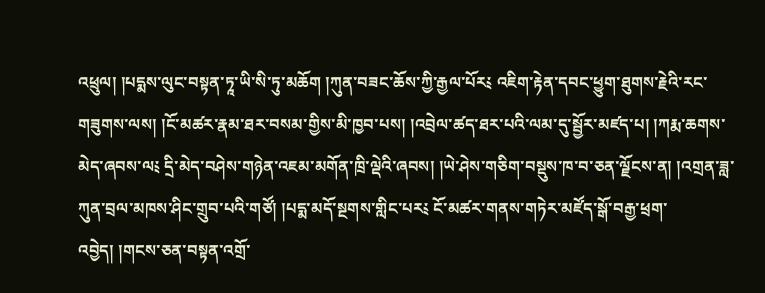འཕྲུལ། །པདྨས་ལུང་བསྟན་ཏཱ་ཡི་སི་ཏུ་མཆོག །ཀུན་བཟང་ཆོས་ཀྱི་རྒྱལ་པོར༴ འཇིག་རྟེན་དབང་ཕྱུག་ཐུགས་རྗེའི་རང་གཟུགས་ལས། །ངོ་མཚར་རྣམ་ཐར་བསམ་གྱིས་མི་ཁྱབ་པས། །འབྲེལ་ཚད་ཐར་པའི་ལམ་དུ་སྦྱོར་མཛད་པ། །ཀརྨ་ཆགས་མེད་ཞབས་ལ༴ དྲི་མེད་བཤེས་གཉེན་འཇམ་མགོན་ཁྲི་ལྡེའི་ཞབས། །ཡེ་ཤེས་གཅིག་བསྡུས་ཁ་བ་ཅན་ལྗོངས་ན། །འགྲན་ཟླ་ཀུན་བྲལ་མཁས་ཤིང་གྲུབ་པའི་གཙོ། །པདྨ་མདོ་སྔགས་གླིང་པར༴ ངོ་མཚར་གནས་གཏེར་མཛོད་སྒོ་བརྒྱ་ཕྲག་འབྱེད། །གངས་ཅན་བསྟན་འགྲོ་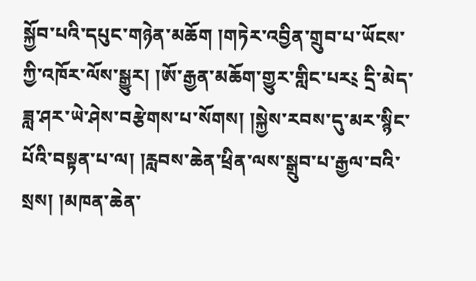སྐྱོབ་པའི་དཔུང་གཉེན་མཆོག །གཏེར་འབྱིན་གྲུབ་པ་ཡོངས་ཀྱི་འཁོར་ལོས་སྒྱུར། །ཨོ་རྒྱན་མཆོག་གྱུར་གླིང་པར༴ དྲི་མེད་ཟླ་ཤར་ཡེ་ཤེས་བརྩེགས་པ་སོགས། །སྐྱེས་རབས་དུ་མར་སྙིང་པོའི་བསྟན་པ་ལ། །རླབས་ཆེན་ཕྲིན་ལས་སྒྲུབ་པ་རྒྱལ་བའི་སྲས། །མཁན་ཆེན་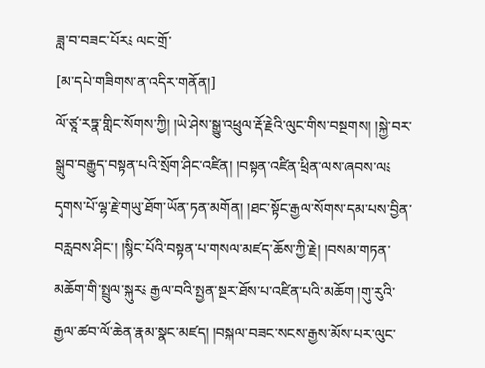ཟླ་བ་བཟང་པོར༴ ལང་གྲོ་
[མ་དཔེ་གཟིགས་ན་འདིར་གནོན།]
ལོ་ཙཱ་རཏྣ་གླིང་སོགས་ཀྱི། །ཡེ་ཤེས་སྒྱུ་འཕྲུལ་རྡོ་རྗེའི་ལུང་གིས་བསྔགས། །སྐྱེ་བར་སྒྲུབ་བརྒྱུད་བསྟན་པའི་སྲོག་ཤིང་འཛིན། །བསྟན་འཛིན་ཕྲིན་ལས་ཞབས་ལ༴ དྭགས་པོ་ལྷ་རྗེ་གཡུ་ཐོག་ཡོན་ཏན་མགོན། །ཐང་སྟོང་རྒྱལ་སོགས་དམ་པས་བྱིན་བརླབས་ཤིང་། །སྙིང་པོའི་བསྟན་པ་གསལ་མཛད་ཆོས་ཀྱི་རྗེ། །བསམ་གཏན་མཆོག་གི་སྤྲུལ་སྐུར༴ རྒྱལ་བའི་སྤྱན་སྔར་ཐོས་པ་འཛིན་པའི་མཆོག །གུ་རུའི་རྒྱལ་ཚབ་ལོ་ཆེན་རྣམ་སྣང་མཛད། །བསྐལ་བཟང་སངས་རྒྱས་མོས་པར་ལུང་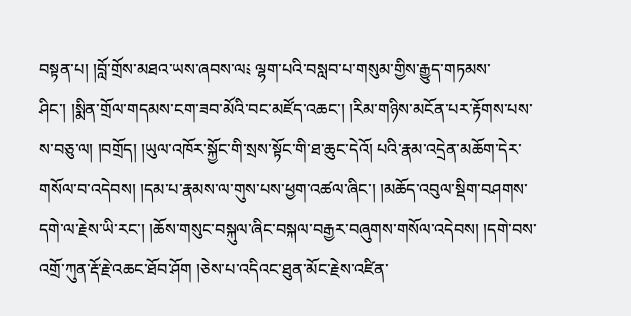བསྟན་པ། །བློ་གྲོས་མཐའ་ཡས་ཞབས་ལ༴ ལྷག་པའི་བསླབ་པ་གསུམ་གྱིས་རྒྱུད་གཏམས་ཤིང་། །སྨིན་གྲོལ་གདམས་ངག་ཟབ་མོའི་བང་མཛོད་འཆང་། །རིམ་གཉིས་མངོན་པར་རྟོགས་པས་ས་བཅུ་ལ། །བགྲོད། །ཡུལ་འཁོར་སྐྱོང་གི་སྲས་སྟོང་གི་ཐ་ཆུང་དེའོ། པའི་རྣམ་འདྲེན་མཆོག་དེར་གསོལ་བ་འདེབས། །དམ་པ་རྣམས་ལ་གུས་པས་ཕྱག་འཚལ་ཞིང་། །མཆོད་འབུལ་སྡིག་བཤགས་དགེ་ལ་རྗེས་ཡི་རང་། །ཆོས་གསུང་བསྐུལ་ཞིང་བསྐལ་བརྒྱར་བཞུགས་གསོལ་འདེབས། །དགེ་བས་འགྲོ་ཀུན་རྡོ་རྗེ་འཆང་ཐོབ་ཤོག །ཅེས་པ་འདིའང་ཐུན་མོང་རྗེས་འཛིན་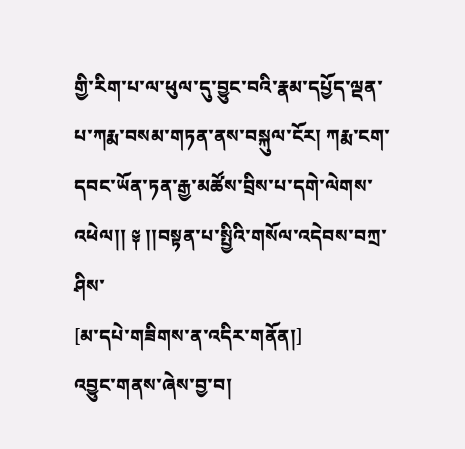གྱི་རིག་པ་ལ་ཕུལ་དུ་བྱུང་བའི་རྣམ་དཔྱོད་ལྡན་པ་ཀརྨ་བསམ་གཏན་ནས་བསྐུལ་ངོར། ཀརྨ་ངག་དབང་ཡོན་ཏན་རྒྱ་མཚོས་བྲིས་པ་དགེ་ལེགས་འཕེལ།། ༈ །།བསྟན་པ་སྤྱིའི་གསོལ་འདེབས་བཀྲ་ཤིས་
[མ་དཔེ་གཟིགས་ན་འདིར་གནོན།]
འབྱུང་གནས་ཞེས་བྱ་བ།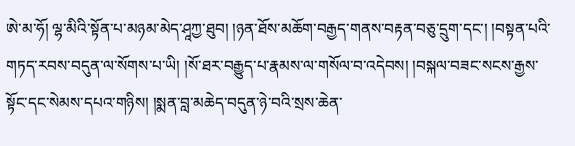ཨེ་མ་ཧོ། ལྷ་མིའི་སྟོན་པ་མཉམ་མེད་ཤཱཀྱ་ཐུབ། །ཉན་ཐོས་མཆོག་བརྒྱད་གནས་བརྟན་བཅུ་དྲུག་དང་། །བསྟན་པའི་གཏད་རབས་བདུན་ལ་སོགས་པ་ཡི། །སོ་ཐར་བརྒྱུད་པ་རྣམས་ལ་གསོལ་བ་འདེབས། །བསྐལ་བཟང་སངས་རྒྱས་སྟོང་དང་སེམས་དཔའ་གཉིས། །སྨན་བླ་མཆེད་བདུན་ཉེ་བའི་སྲས་ཆེན་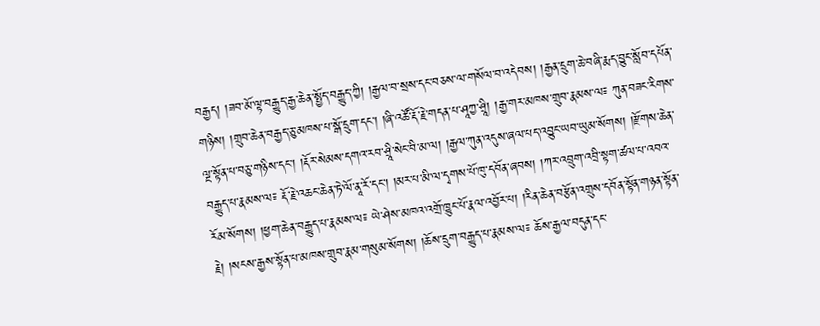བརྒྱད། །ཟབ་མོ་ལྟ་བརྒྱུད་རྒྱ་ཆེན་སྤྱོད་བརྒྱུད་ཀྱི། །རྒྱལ་བ་སྲས་དང་བཅས་ལ་གསོལ་བ་འདེབས། །རྒྱན་དྲུག་ཆེ་བཞི་རྨད་བྱུང་སློབ་དཔོན་གཉིས། །གྲུབ་ཆེན་བརྒྱད་ཅུ་མཁས་པ་སྒོ་དྲུག་དང་། །ཞི་འཚོ་རྡོ་རྗེ་གདན་པ་ཤཱཀྱ་ཤྲཱི། །རྒྱ་གར་མཁས་གྲུབ་རྣམས་ལ༴ ཀུན་བཟང་རིགས་ལྔ་སྟོན་པ་བཅུ་གཉིས་དང་། །རྡོར་སེམས་དགའ་རབ་ཤྲཱི་སེང་བི་མ་ལ། །རྒྱལ་ཀུན་འདུས་ཞལ་པད་འབྱུང་ཡབ་ཡུམ་སོགས། །རྫོགས་ཆེན་བརྒྱུད་པ་རྣམས་ལ༴ རྡོ་རྗེ་འཆང་ཆེན་ཏེ་ལོ་ནཱ་རོ་དང་། །མར་པ་མི་ལ་དྭགས་པོ་ཁུ་དབོན་ཞབས། །ཀར་འབྲུག་འབྲི་སྟག་ཚལ་པ་འབའ་རོམ་སོགས། །ཕྱག་ཆེན་བརྒྱུད་པ་རྣམས་ལ༴ ཡེ་ཤེས་མཁའ་འགྲོ་ཁྱུང་པོ་རྣལ་འབྱོར་པ། །རིན་ཆེན་བརྩོན་འགྲུས་དབོན་སྟོན་གཉན་སྟོན་རྗེ། །སངས་རྒྱས་སྟོན་པ་མཁས་གྲུབ་རྣམ་གསུམ་སོགས། །ཆོས་དྲུག་བརྒྱུད་པ་རྣམས་ལ༴ ཆོས་རྒྱལ་བདུན་དང་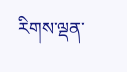རིགས་ལྡན་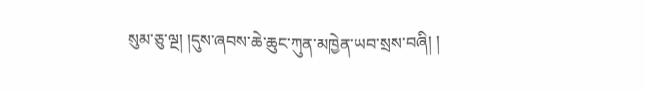སུམ་ཅུ་ལྔ། །དུས་ཞབས་ཆེ་ཆུང་ཀུན་མཁྱེན་ཡབ་སྲས་བཞི། །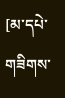[མ་དཔེ་གཟིགས་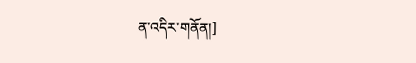ན་འདིར་གནོན།]